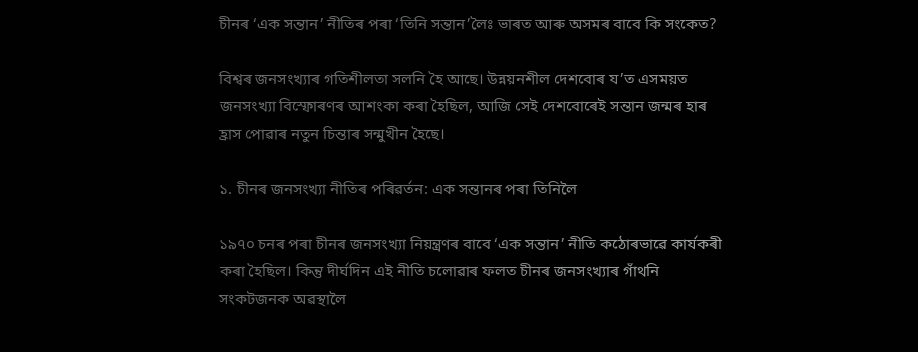চীনৰ ‘এক সন্তান’ নীতিৰ পৰা ‘তিনি সন্তান’লৈঃ ভাৰত আৰু অসমৰ বাবে কি সংকেত?

বিশ্বৰ জনসংখ্যাৰ গতিশীলতা সলনি হৈ আছে। উন্নয়নশীল দেশবোৰ য’ত এসময়ত জনসংখ্যা বিস্ফোৰণৰ আশংকা কৰা হৈছিল, আজি সেই দেশবোৰেই সন্তান জন্মৰ হাৰ হ্ৰাস পোৱাৰ নতুন চিন্তাৰ সন্মুখীন হৈছে।

১. চীনৰ জনসংখ্যা নীতিৰ পৰিৱৰ্তন: এক সন্তানৰ পৰা তিনিলৈ

১৯৭০ চনৰ পৰা চীনৰ জনসংখ্যা নিয়ন্ত্ৰণৰ বাবে ‘এক সন্তান’ নীতি কঠোৰভাৱে কাৰ্যকৰী কৰা হৈছিল। কিন্তু দীর্ঘদিন এই নীতি চলোৱাৰ ফলত চীনৰ জনসংখ্যাৰ গাঁথনি সংকটজনক অৱস্থালৈ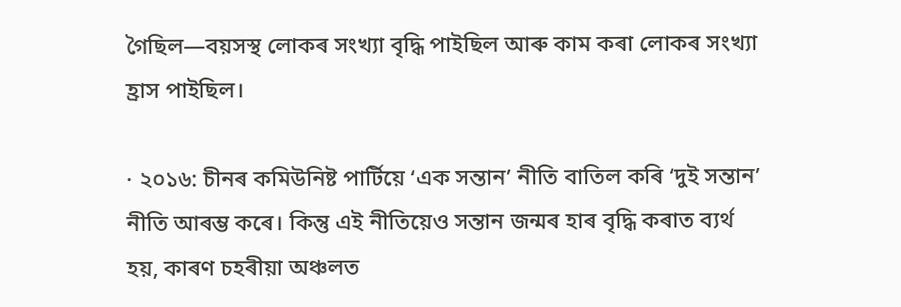গৈছিল—বয়সস্থ লোকৰ সংখ্যা বৃদ্ধি পাইছিল আৰু কাম কৰা লোকৰ সংখ্যা হ্ৰাস পাইছিল।

· ২০১৬: চীনৰ কমিউনিষ্ট পাৰ্টিয়ে ‘এক সন্তান’ নীতি বাতিল কৰি ‘দুই সন্তান’ নীতি আৰম্ভ কৰে। কিন্তু এই নীতিয়েও সন্তান জন্মৰ হাৰ বৃদ্ধি কৰাত ব্যৰ্থ হয়, কাৰণ চহৰীয়া অঞ্চলত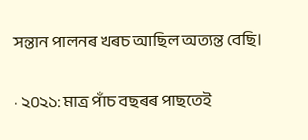সন্তান পালনৰ খৰচ আছিল অত্যন্ত বেছি।

· ২০২১: মাত্ৰ পাঁচ বছৰৰ পাছতেই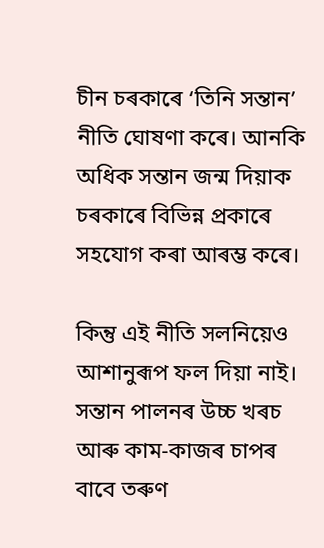চীন চৰকাৰে ‘তিনি সন্তান’ নীতি ঘোষণা কৰে। আনকি অধিক সন্তান জন্ম দিয়াক চৰকাৰে বিভিন্ন প্ৰকাৰে সহযোগ কৰা আৰম্ভ কৰে।

কিন্তু এই নীতি সলনিয়েও আশানুৰূপ ফল দিয়া নাই। সন্তান পালনৰ উচ্চ খৰচ আৰু কাম-কাজৰ চাপৰ বাবে তৰুণ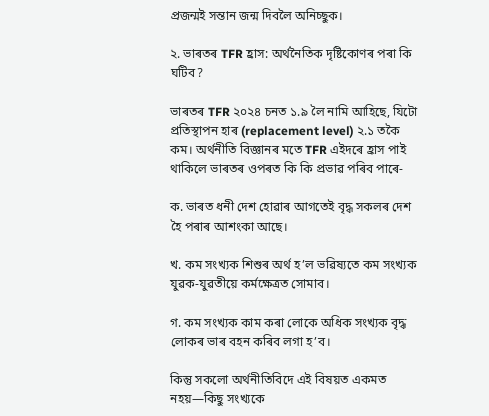প্ৰজন্মই সন্তান জন্ম দিবলৈ অনিচ্ছুক।

২. ভাৰতৰ TFR হ্ৰাস: অৰ্থনৈতিক দৃষ্টিকোণৰ পৰা কি ঘটিব?

ভাৰতৰ TFR ২০২৪ চনত ১.৯ লৈ নামি আহিছে, যিটো প্ৰতিস্থাপন হাৰ (replacement level) ২.১ তকৈ কম। অৰ্থনীতি বিজ্ঞানৰ মতে TFR এইদৰে হ্ৰাস পাই থাকিলে ভাৰতৰ ওপৰত কি কি প্ৰভাৱ পৰিব পাৰে-

ক. ভাৰত ধনী দেশ হোৱাৰ আগতেই বৃদ্ধ সকলৰ দেশ হৈ পৰাৰ আশংকা আছে।

খ. কম সংখ্যক শিশুৰ অৰ্থ হ’ল ভৱিষ্যতে কম সংখ্যক যুৱক-যুৱতীয়ে কৰ্মক্ষেত্ৰত সোমাব।

গ. কম সংখ্যক কাম কৰা লোকে অধিক সংখ্যক বৃদ্ধ লোকৰ ভাৰ বহন কৰিব লগা হ’ব।

কিন্তু সকলো অৰ্থনীতিবিদে এই বিষয়ত একমত নহয়—কিছু সংখ্যকে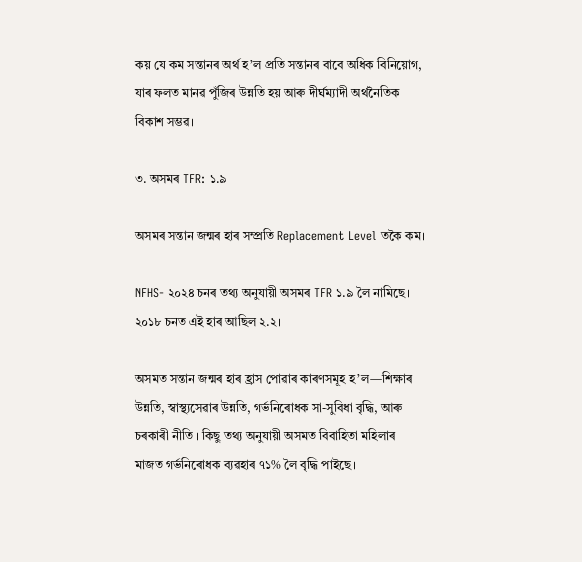কয় যে কম সন্তানৰ অৰ্থ হ’ল প্ৰতি সন্তানৰ বাবে অধিক বিনিয়োগ, যাৰ ফলত মানৱ পুঁজিৰ উন্নতি হয় আৰু দীর্ঘম্যাদী অৰ্থনৈতিক বিকাশ সম্ভৱ।

৩. অসমৰ TFR: ১.৯

অসমৰ সন্তান জন্মৰ হাৰ সম্প্ৰতি Replacement Level তকৈ কম।

NFHS- ২০২৪ চনৰ তথ্য অনুযায়ী অসমৰ TFR ১.৯ লৈ নামিছে। ২০১৮ চনত এই হাৰ আছিল ২.২।

অসমত সন্তান জন্মৰ হাৰ হ্ৰাস পোৱাৰ কাৰণসমূহ হ’ল—শিক্ষাৰ উন্নতি, স্বাস্থ্যসেৱাৰ উন্নতি, গৰ্ভনিৰোধক সা-সুবিধা বৃদ্ধি, আৰু চৰকাৰী নীতি । কিছু তথ্য অনুযায়ী অসমত বিবাহিতা মহিলাৰ মাজত গৰ্ভনিৰোধক ব্যৱহাৰ ৭১% লৈ বৃদ্ধি পাইছে।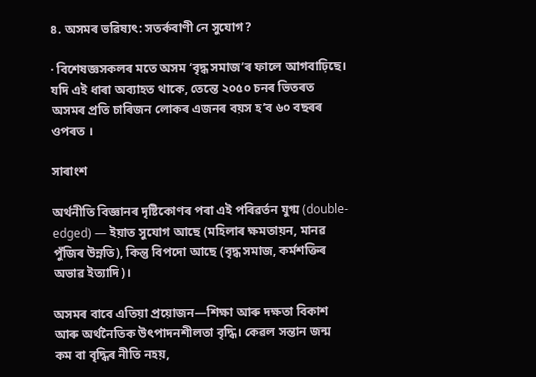৪. অসমৰ ভৱিষ্যৎ: সতর্কবাণী নে সুযোগ?

· বিশেষজ্ঞসকলৰ মতে অসম ‘বৃদ্ধ সমাজ’ৰ ফালে আগবাঢ়িছে। যদি এই ধাৰা অব্যাহত থাকে, তেন্তে ২০৫০ চনৰ ভিতৰত অসমৰ প্ৰতি চাৰিজন লোকৰ এজনৰ বয়স হ’ব ৬০ বছৰৰ ওপৰত ।

সাৰাংশ

অৰ্থনীতি বিজ্ঞানৰ দৃষ্টিকোণৰ পৰা এই পৰিৱৰ্তন যুগ্ম (double-edged) — ইয়াত সুযোগ আছে (মহিলাৰ ক্ষমতায়ন, মানৱ পুঁজিৰ উন্নতি), কিন্তু বিপদো আছে (বৃদ্ধ সমাজ, কৰ্মশক্তিৰ অভাৱ ইত্যাদি)।

অসমৰ বাবে এতিয়া প্ৰয়োজন—শিক্ষা আৰু দক্ষতা বিকাশ আৰু অৰ্থনৈতিক উৎপাদনশীলতা বৃদ্ধি। কেৱল সন্তান জন্ম কম বা বৃদ্ধিৰ নীতি নহয়,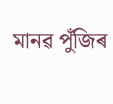মানৱ পুঁজিৰ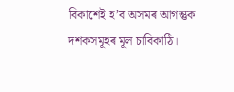বিকাশেই হ’ব অসমৰ আগন্তুক দশকসমূহৰ মূল চাবিকাঠি।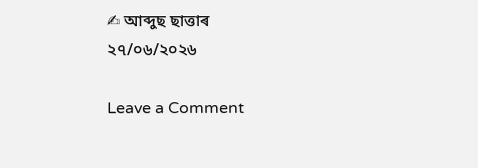✍ আব্দুছ ছাত্তাৰ
২৭/০৬/২০২৬

Leave a Comment